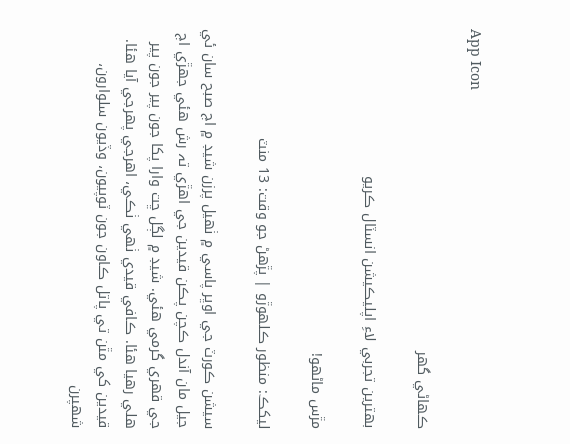App Icon

ڪهاڻي گهر

بهترين تجربي لاءِ اپليڪيشن انسٽال ڪريو

مڙس ماڻهو!

ليکڪ: منظور ڪلهوڙو | پڙهڻ جو وقت: 13 منٽ

سيشن ڪورٽ جي اوڀر پاسي ۾ ٺهيل پرزن شيڊ ۾ اڄ صبح سان ئي جيل مان آندل ڪچن پڪن قيدين جي اهڙي تہ رش هئي جهڙي اڄ جي قهري گرمي هئي. شيڊ ۾ لڳل ڇت وارا پکا جون پير جون پير هلي رهيا هئا. ڪافي قيدي ٺهي ٺڪي، اهرجي پهرجي آيا هئا. قيدين کي مٿن تي پاتل ڪاون جون ٽوپيون، وڏيون سلوارون، شهپرن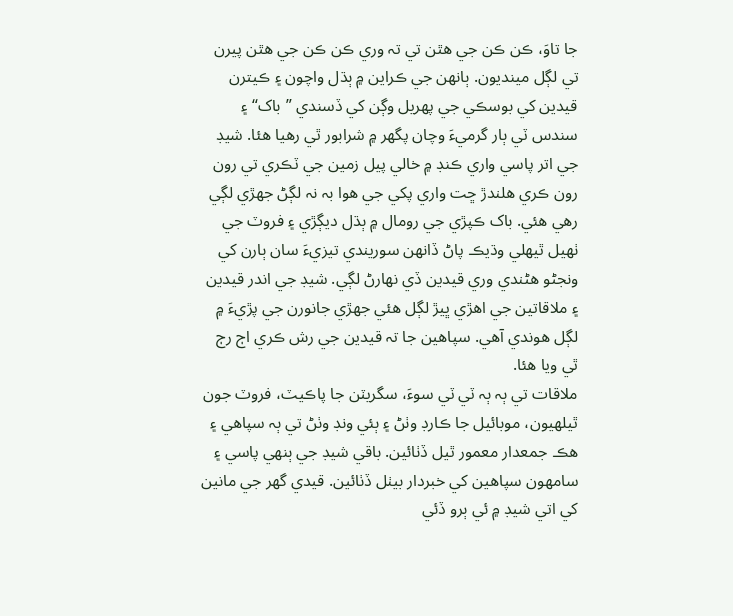جا تاوَ، ڪن ڪن جي هٿن تي تہ وري ڪن ڪن جي هٿن پيرن تي لڳل مينديون. ٻانهن جي ڪراين ۾ ٻڌل واچون ۽ ڪيترن قيدين کي بوسڪي جي پهريل وڳن کي ڏسندي ”باک“ ۽ سندس ٽي ٻار گرميءَ وچان پگهر ۾ شرابور ٿي رهيا هئا. شيڊ جي اتر پاسي واري ڪنڊ ۾ خالي پيل زمين جي ٽڪري تي رون رون ڪري هلندڙ ڇت واري پکي جي هوا بہ نہ لڳڻ جهڙي لڳي رهي هئي. باک ڪپڙي جي رومال ۾ ٻڌل ديڳڙي ۽ فروٽ جي ٺهيل ٿيهلي وڌيڪ پاڻ ڏانهن سوريندي تيزيءَ سان ٻارن کي ونجڻو هڻندي وري قيدين ڏي نهارڻ لڳي. شيڊ جي اندر قيدين ۽ ملاقاتين جي اهڙي ڀيڙ لڳل هئي جهڙي جانورن جي پڙيءَ ۾ لڳل هوندي آهي. سپاهين جا تہ قيدين جي رش ڪري اڄ رڄ ٿي ويا هئا.
ملاقات تي ٻہ ٻہ ٽي ٽي سوءَ، سگريٽن جا پاڪيٽ، فروٽ جون ٿيلهيون، موبائيل جا ڪارڊ وٺڻ ۽ ٻئي ونڊ وٺڻ تي ٻہ سپاهي ۽ هڪ جمعدار معمور ٿيل ڏٺائين. باقي شيڊ جي ٻنهي پاسي ۽ سامهون سپاهين کي خبردار بيٺل ڏٺائين. قيدي گهر جي مانين کي اتي شيڊ ۾ ئي ٻرو ڏئي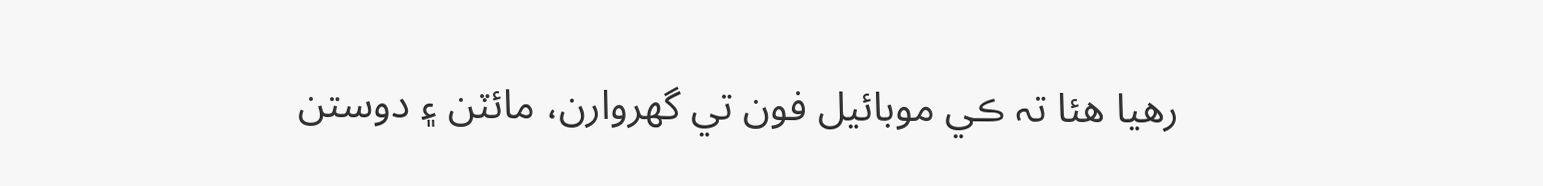رهيا هئا تہ ڪي موبائيل فون تي گهروارن، مائٽن ۽ دوستن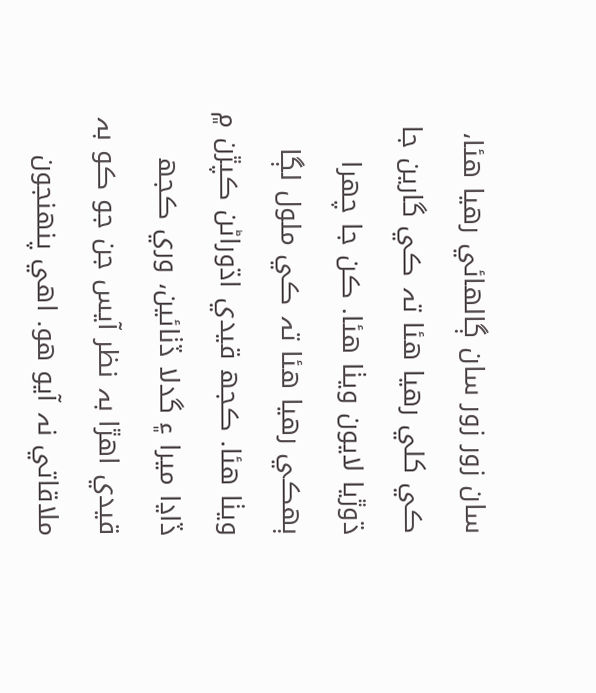سان زور زور سان ڳالهائي رهيا هئا، ڪي کلي رهيا هئا تہ ڪي گارين جا ڌوڙيا لايون ويٺا هئا. ڪن جا چهرا ٻهڪي رهيا هئا تہ ڪي ملول لڳا ويٺا هئا. ڪجھ قيدي اڌوراڻن ڪپڙن ۾ ڏاڍا ميرا ۽ گدلا ڏٺائين، وري ڪجھ قيدي اهڙا بہ نظر آيس جن جو ڪو بہ ملاقاتي نہ آيو هو. اهي پنهنجون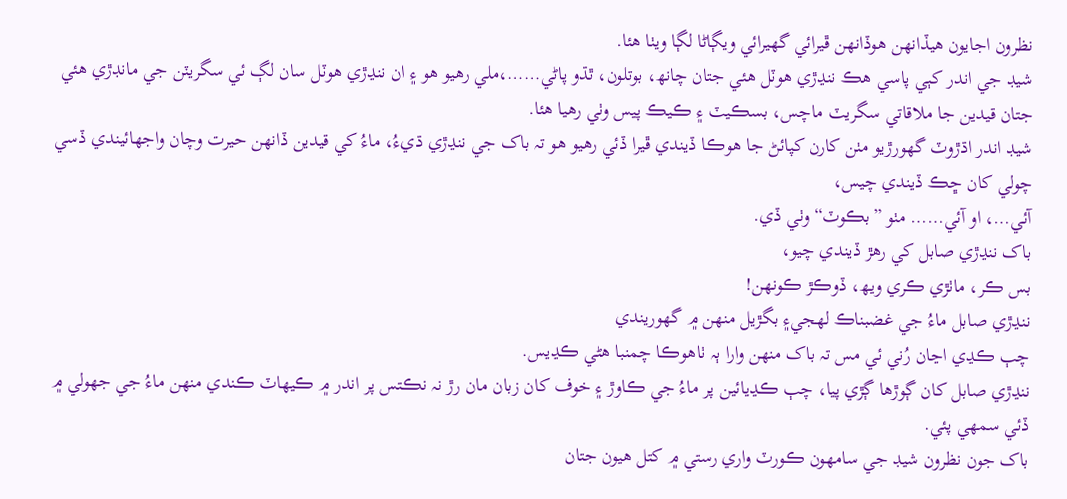نظرون اجايون هيڏانهن هوڏانهن ڦيرائي گهيرائي ويڳاڻا لڳا ويٺا هئا.
شيڊ جي اندر کٻي پاسي هڪ ننڍڙي هوٽل هئي جتان چانھ، بوتلون، ٿڌو پاڻي……،ملي رهيو هو ۽ ان ننڍڙي هوٽل سان لڳ ئي سگريٽن جي مانڊڙي هئي جتان قيدين جا ملاقاتي سگريٽ ماچس، بسڪيٽ ۽ ڪيڪ پيس وٺي رهيا هئا.
شيڊ اندر اڌڙوٽ گهورڙيو مٺن کارن کپائڻ جا هوڪا ڏيندي ڦيرا ڏئي رهيو هو تہ باک جي ننڍڙي ڌيءُ، ماءُ کي قيدين ڏانهن حيرت وچان واجهائيندي ڏسي چولي کان ڇڪ ڏيندي چيس،
آئي…، او آئي…… مٺو ”بڪوٽ“ وٺي ڏي.
باک ننڍڙي صابل کي رهڙ ڏيندي چيو،
بس ڪر، ماٺڙي ڪري ويھ، ڏوڪڙ ڪونهن!
ننڍڙي صابل ماءُ جي غضبناڪ لهجي۽ بگڙيل منهن ۾ گهوريندي
چٻ ڪڍي اڃان رُني ئي مس تہ باک منهن وارا ٻہ ٺاهوڪا چمنبا هڻي ڪڍيس.
ننڍڙي صابل کان ڳوڙها ڳڙي پيا، چٻ ڪڍيائين پر ماءُ جي ڪاوڙ ۽ خوف کان زبان مان رڙ نہ نڪتس پر اندر ۾ ڪيهاٽ ڪندي منهن ماءُ جي جهولي ۾ ڏئي سمهي پئي.
باک جون نظرون شيڊ جي سامهون ڪورٽ واري رستي ۾ کتل هيون جتان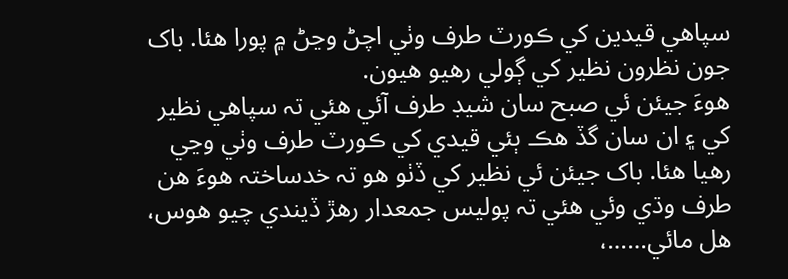سپاهي قيدين کي ڪورٽ طرف وٺي اچڻ وڃڻ ۾ پورا هئا. باک جون نظرون نظير کي ڳولي رهيو هيون.
هوءَ جيئن ئي صبح سان شيڊ طرف آئي هئي تہ سپاهي نظير کي ۽ ان سان گڏ هڪ ٻئي قيدي کي ڪورٽ طرف وٺي وڃي رهيا هئا. باک جيئن ئي نظير کي ڏٺو هو تہ خدساختہ هوءَ هن طرف وڌي وئي هئي تہ پوليس جمعدار رهڙ ڏيندي چيو هوس،
هل مائي……،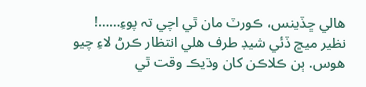هالي ڇڏينس، ڪورٽ مان ٿي اچي تہ پوءِ……!
نظير ميڇ ڏئي شيڊ طرف هلي انتظار ڪرڻ لاءِ چيو هوس. ٻن ڪلاڪن کان وڌيڪ وقت ٿي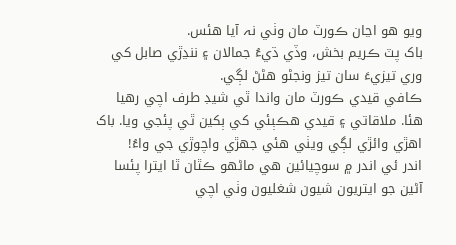ويو هو اڃان ڪورٽ مان وٺي نہ آيا هئس.
باک پٽ ڪريم بخش، وڏي ڌيءُ جمالان ۽ ننڍڙي صابل کي وري تيزيءَ سان تيز ونجڻو هڻڻ لڳي.
ڪافي قيدي ڪورٽ مان واندا ٿي شيڊ طرف اچي رهيا هئا. ملاقاتي ۽ قيدي هڪٻئي کي ٻکين ٿي پئجي ويا. باک اهڙي وائڙي لڳي ويٺي هئي جهڙي واچوڙي جي واءُ!
اندر ئي اندر ۾ سوچيائين هي ماڻهو ڪٿان ٿا ايترا پئسا آڻين جو ايتريون شيون شغليون وٺي اچي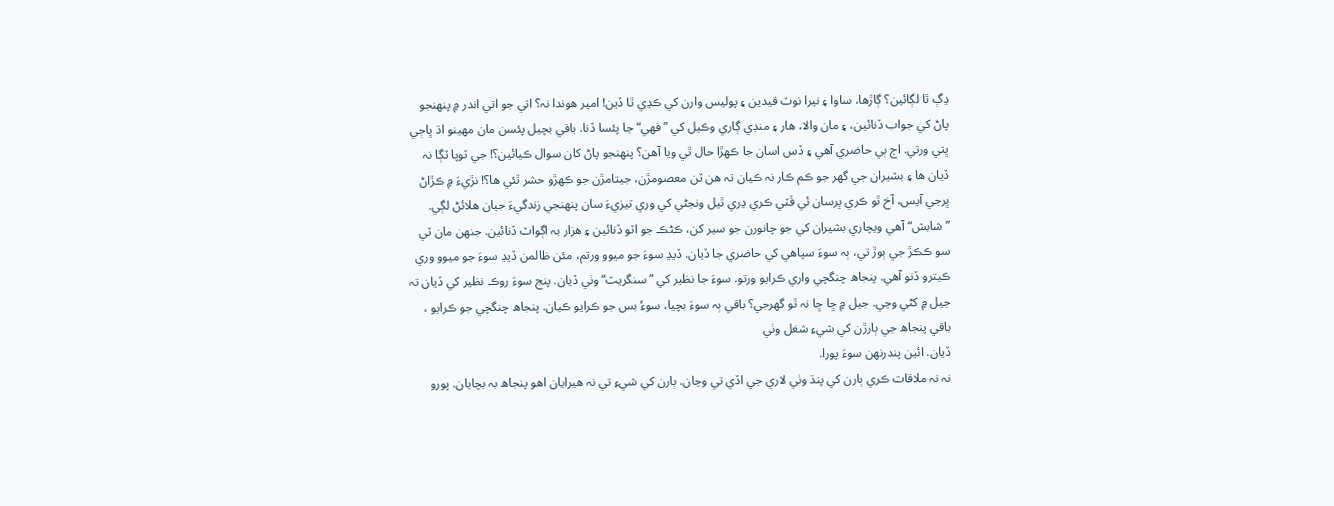ڍڳ ٿا لڳائين؟ ڳاڙها، ساوا ۽ نيرا نوٽ قيدين ۽ پوليس وارن کي ڪڍي ٿا ڏين! امير هوندا نہ؟ اتي جو اتي اندر ۾ پنهنجو پاڻ کي جواب ڏنائين، ۽ مان والا، هار ۽ منڊي ڳاري وڪيل کي ”فهي“ جا پئسا ڏنا. باقي بچيل پئسن مان مهينو اڌ ڀاڄي ڀتي ورتي. اڄ ٻي حاضري آهي ۽ ڏس اسان جا ڪهڙا حال ٿي ويا آهن؟ پنهنجو پاڻ کان سوال ڪيائين؟! جي ٽوپا ٽڳا نہ ڏيان ها ۽ بشيران جي گهر جو ڪم ڪار نہ ڪيان تہ هن ٽن معصومڙن، جيتامڙن جو ڪهڙو حشر ٿئي ها؟! نڙيءَ ۾ ڪڙاڻ ڀرجي آيس، آخ ٿو ڪري ڀرسان ئي ڦٽي ڪري ڍري ٿيل ونجڻي کي وري تيزيءَ سان پنهنجي زندگيءَ جيان هلائڻ لڳي.
”شابش“ آهي ويچاري بشيران کي جو چانورن جو سير کن، ڪڻڪ جو اٽو ڏنائين ۽ هزار بہ اڳواٽ ڏنائين. جنهن مان ٽي سو ڪڪڙ جي ٻوڙ تي، ٻہ سوءَ سپاهي کي حاضري جا ڏيان. ڏيڍ سوءَ جو ميوو ورتم، مئن ظالمن ڏيڍ سوءَ جو ميوو وري ڪيترو ڏنو آهي. پنجاھ چنگچي واري ڪرايو ورتو. سوءَ جا نظير کي ”سنگريٽ“ وٺي ڏيان. پنج سوءَ روڪ نظير کي ڏيان تہ جيل ۾ کڻي وڃي. جيل ۾ ڇا ڇا نہ ٿو گهرجي؟ باقي ٻہ سوءَ بچيا، سوءُ بس جو ڪرايو ڪيان. پنجاھ چنگچي جو ڪرايو ، باقي پنجاھ جي ٻارڙن کي شيءِ شغل وٺي
ڏيان. ائين پندرنهن سوءَ پورا.
نہ نہ ملاقات ڪري ٻارن کي پنڌ وٺي لاري جي اڏي تي وڃان. ٻارن کي شيءِ تي نہ هيرايان اهو پنجاھ بہ بچايان. پورو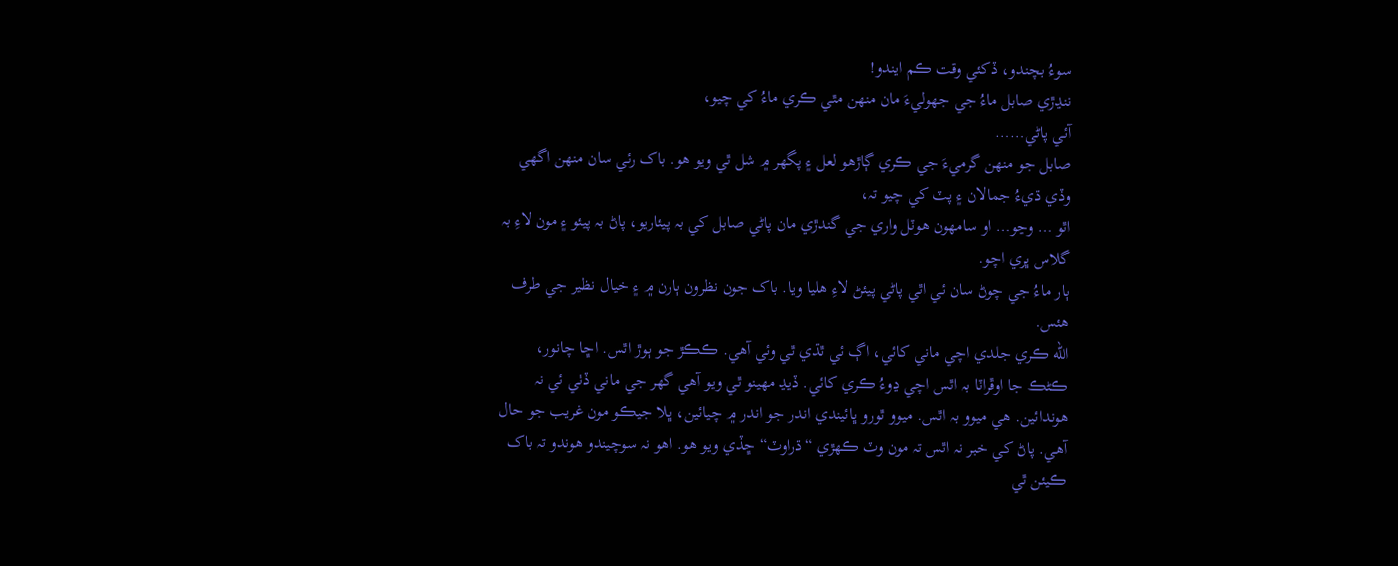سوءُ بچندو، ڏکئي وقت ڪم ايندو!
ننڍڙي صابل ماءُ جي جهوليءَ مان منهن مٿي ڪري ماءُ کي چيو،
آئي پاڻي……
صابل جو منهن گرميءَ جي ڪري ڳاڙهو لعل ۽ پگهر ۾ شل ٿي ويو هو. باک رئي سان منهن اگهي وڏي ڌيءُ جمالان ۽ پٽ کي چيو تہ،
اٿو … وڃو… او سامهون هوٽل واري جي گندڙي مان پاڻي صابل کي بہ پيئاريو، پاڻ بہ پيئو ۽ مون لاءِ بہ گلاس ڀري اچو.
ٻار ماءُ جي چوڻ سان ئي اٿي پاڻي پيئڻ لاءِ هليا ويا. باک جون نظرون ٻارن ۾ ۽ خيال نظير جي طرف هئس.
الله ڪري جلدي اچي ماني کائي، اڳ ئي ٿڌي ٿي وئي آهي. ڪڪڙ جو ٻوڙ اٿس. اڇا چانور، ڪڻڪ جا اوڦراٽا بہ اٿس اچي ڍوءُ ڪري کائي. ڏيڍ مهينو ٿي ويو آهي گهر جي ماني ڏٺي ئي نہ هوندائين. هي ميوو بہ اٿس. ميوو ٿورو ڀائيندي اندر جو اندر ۾ چيائين، ڀلا جيڪو مون غريب جو حال آهي. پاڻ کي خبر نہ اٿس تہ مون وٽ ڪهڙي “ڌراوٽ“ ڇڏي ويو هو. اهو نہ سوچيندو هوندو تہ باک ڪيئن ٿي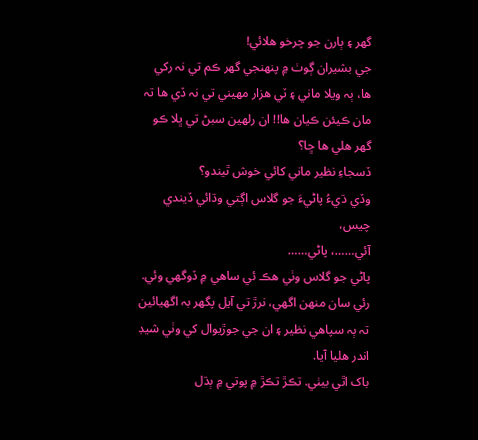گهر ۽ ٻارن جو چرخو هلائي!
جي بشيران ڳوٺ ۾ پنهنجي گهر ڪم تي نہ رکي ها، ٻہ ويلا ماني ۽ ٽي هزار مهيني تي نہ ڏي ها تہ مان ڪيئن ڪيان ها!! ان رلهين سبڻ تي ڀلا ڪو گهر هلي ها ڇا؟
ڏسجاءِ نظير ماني کائي خوش ٿيندو؟
وڏي ڌيءُ پاڻيءَ جو گلاس اڳتي وڌائي ڏيندي چيس،
آئي……، پاڻي……
پاڻي جو گلاس وٺي هڪ ئي ساهي ۾ ڏوگهي وئي. رئي سان منهن اگهي، نرڙ تي آيل پگهر بہ اگهيائين تہ ٻہ سپاهي نظير ۽ ان جي جوڙيوال کي وٺي شيڊ اندر هليا آيا.
باک اٿي بيٺي. تڪڙ تڪڙ ۾ پوتي ۾ ٻڌل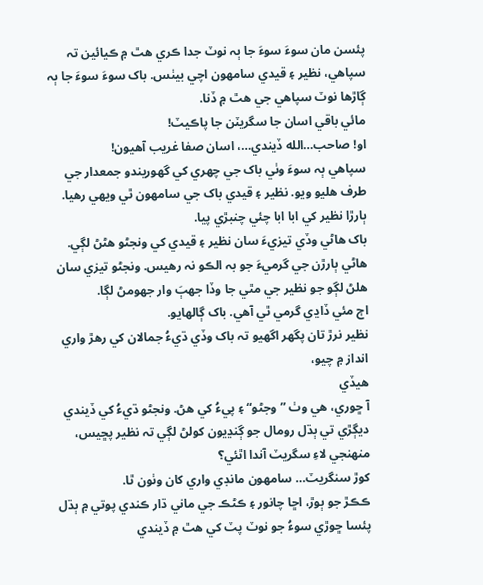پئسن مان سوءَ سوءَ جا ٻہ نوٽ جدا ڪري هٿ ۾ ڪيائين تہ سپاهي، نظير ۽ قيدي سامهون اچي بيٺس. باک سوءَ سوءَ جا ٻہ ڳاڙها نوٽ سپاهي جي هٿ ۾ ڏنا.
مائي باقي اسان جا سگريٽن جا پاڪيٽ!
او! صاحب…الله ڏيندي…، اسان صفا غريب آهيون!
سپاهي ٻہ سوءَ وٺي باک جي چهري کي گهوريندو جمعدار جي طرف هليو ويو. نظير ۽ قيدي باک جي سامهون ٿي ويهي رهيا. ٻارڙا نظير کي ابا ابا چئي چنبڙي پيا.
باک هاڻي وڏي تيزيءَ سان نظير ۽ قيدي کي ونجڻو هڻڻ لڳي. هاڻي ٻارڙن جي گرميءَ جو بہ الڪو نہ رهيس. ونجڻو تيزي سان هلڻ لڳو جو نظير جي مٿي جا وڏا جهٻَ وار جهومڻ لڳا.
اڄ مئي ڏاڍي گرمي ٿي آهي. باک ڳالهايو.
نظير نرڙ تان پگهر اگهيو تہ باک وڏي ڌيءُ جمالان کي رهڙ واري انداز ۾ چيو،
هيڏي
آ ڇوري، هي وٺ ”وجڻو“ ۽ پيءُ کي هڻ. ونجڻو ڌيءُ کي ڏيندي ديڳڙي تي ٻڌل رومال جو ڳنڍيون کولڻ لڳي تہ نظير پڇيس،
منهنجي لاءِ سگريٽ آندا اٿئي؟
کوڙ سنگريٽ… سامهون مانڊي واري کان وٺون ٿا.
ڪڪڙ جو ٻوڙ، اڇا چانور ۽ ڪڻڪ جي ماني ڌار ڪندي پوتي ۾ ٻڌل پئسا ڇوڙي سوءُ جو نوٽ پٽ کي هٿ ۾ ڏيندي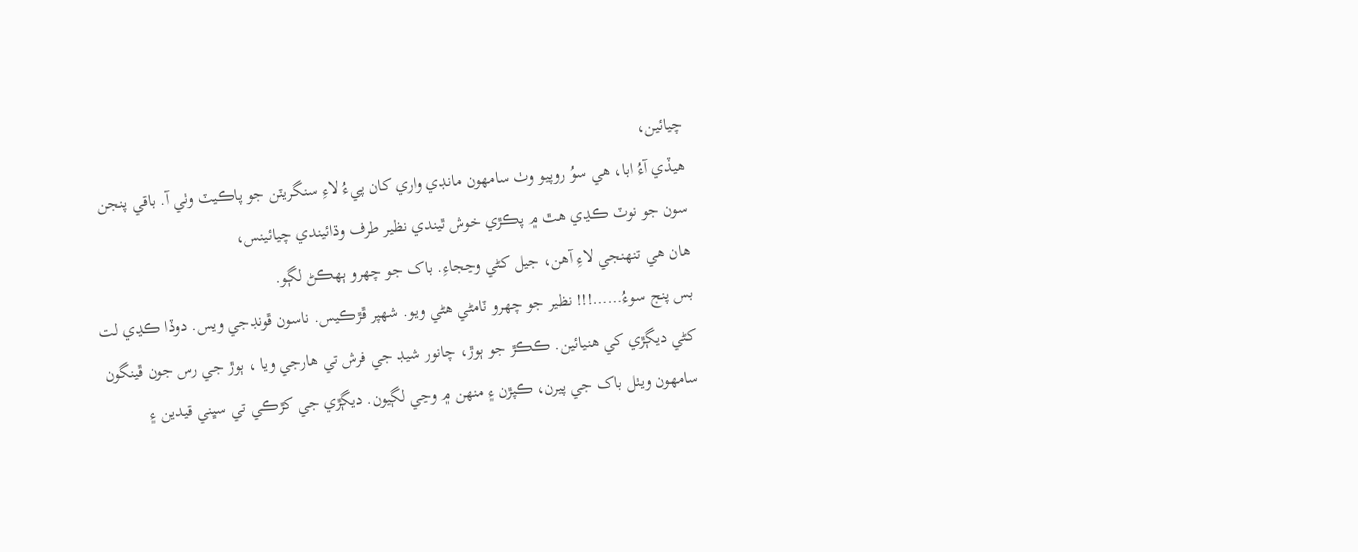چيائين،
هيڏي آءُ ابا، هي سوُ روپيو وٺ سامهون مانڊي واري کان پيءُ لاءِ سنگريٽن جو پاڪيٽ وٺي آ. باقي پنجن سون جو نوٽ ڪڍي هٿ ۾ پڪڙي خوش ٿيندي نظير طرف وڌائيندي چيائينس،
هان هي تنهنجي لاءِ آهن، جيل کڻي وڃجاءِ. باک جو چهرو ٻهڪڻ لڳو.
بس پنج سوءُ……!!! نظير جو چهرو ٽامڻي هڻي ويو. شهپر ڦڙڪيس. ناسون ڦونڊجي ويس. دوڏا ڪڍي لت کڻي ديڳڙي کي هنيائين. ڪڪڙ جو ٻوڙ، چانور شيڊ جي فرش تي هارجي ويا ، ٻوڙ جي رس جون ڦينگون سامهون ويٺل باک جي پيرن، ڪپڙن ۽ منهن ۾ وڃي لڳيون. ديڳڙي جي کڙڪي تي سڀني قيدين ۽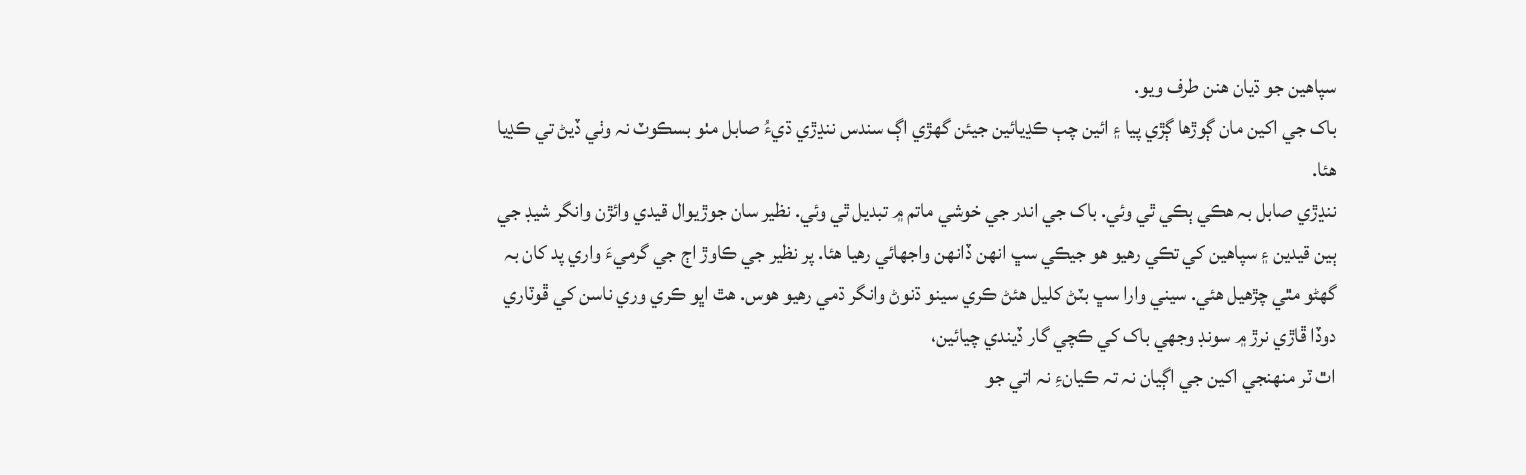سپاهين جو ڌيان هنن طرف ويو.
باک جي اکين مان ڳوڙها ڳڙي پيا ۽ ائين چٻ ڪڍيائين جيئن گهڙي اڳ سندس ننڍڙي ڌيءُ صابل مٺو بسڪوٽ نہ وٺي ڏيڻ تي ڪڍيا هئا.
ننڍڙي صابل بہ هڪي ٻڪي ٿي وئي. باک جي اندر جي خوشي ماتم ۾ تبديل ٿي وئي. نظير سان جوڙيوال قيدي وائڙن وانگر شيڊ جي ٻين قيدين ۽ سپاهين کي تڪي رهيو هو جيڪي سڀ انهن ڏانهن واجهائي رهيا هئا. پر نظير جي ڪاوڙ اڄ جي گرميءَ واري پد کان بہ گهڻو مٿي چڙهيل هئي. سيني وارا سڀ بٽڻ کليل هئڻ ڪري سينو ڌنوڻ وانگر ڌمي رهيو هوس. هٿ اڀو ڪري وري ناسن کي ڦوٽاري دوڏا ڦاڙي نرڙ ۾ سونڊ وجهي باک کي ڪچي گار ڏيندي چيائين،
اٿ ٽر منهنجي اکين جي اڳيان نہ تہ ڪيانءِ نہ اتي جو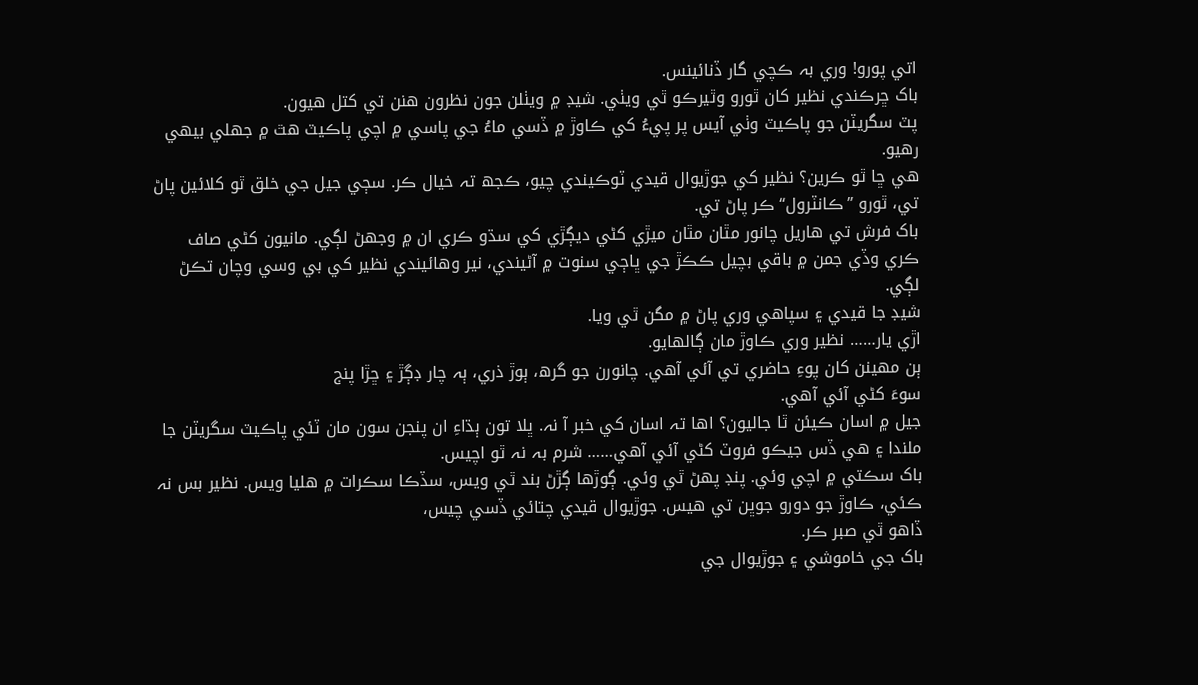اتي پورو! وري بہ ڪچي گار ڏنائينس.
باک ڇرڪندي نظير کان ٿورو وٿيرڪو ٿي ويٺي. شيڊ ۾ ويٺلن جون نظرون هنن تي کتل هيون.
پٽ سگريٽن جو پاڪيٽ وٺي آيس پر پيءُ کي ڪاوڙ ۾ ڏسي ماءُ جي پاسي ۾ اچي پاڪيٽ هٿ ۾ جهلي بيهي رهيو.
هي ڇا ٿو ڪرين؟ نظير کي جوڙيوال قيدي ٽوڪيندي چيو، ڪجھ تہ خيال ڪر. سڄي جيل جي خلق ٿو کلائين پاڻ تي، ٿورو ”ڪانٽرول“ ڪر پاڻ تي.
باک فرش تي هاريل چانور مٿان مٿان ميڙي کڻي ديڳڙي کي سڌو ڪري ان ۾ وجهڻ لڳي. مانيون کڻي صاف ڪري وڏي جمن ۾ باقي بچيل ڪڪڙ جي ڀاڄي سنوت ۾ آڻيندي، نير وهائيندي نظير کي بي وسي وچان تڪڻ لڳي.
شيڊ جا قيدي ۽ سپاهي وري پاڻ ۾ مگن ٿي ويا.
اڙي يار…… نظير وري ڪاوڙ مان ڳالهايو.
ٻن مهينن کان پوءِ حاضري تي آئي آهي. چانورن جو گرھ، ٻوڙ ذري، ٻہ چار ڊڳڙ ۽ ڇڙا پنج
سوءَ کڻي آئي آهي.
جيل ۾ اسان ڪيئن ٿا جاليون؟ اها تہ اسان کي خبر آ نہ. ڀلا تون ٻڌاءِ ان پنجن سون مان ٽئي پاڪيٽ سگريٽن جا ملندا ۽ هي ڏس جيڪو فروٽ کڻي آئي آهي…… شرم بہ نہ ٿو اچيس.
باک سڪتي ۾ اچي وئي. پنڊ پهڻ ٿي وئي. ڳوڙها ڳڙڻ بند ٿي ويس، سڏڪا سڪرات ۾ هليا ويس. نظير بس نہ ڪئي، ڪاوڙ جو دورو جوڀن تي هيس. جوڙيوال قيدي چتائي ڏسي چيس،
ڏاهو ٿي صبر ڪر.
باک جي خاموشي ۽ جوڙيوال جي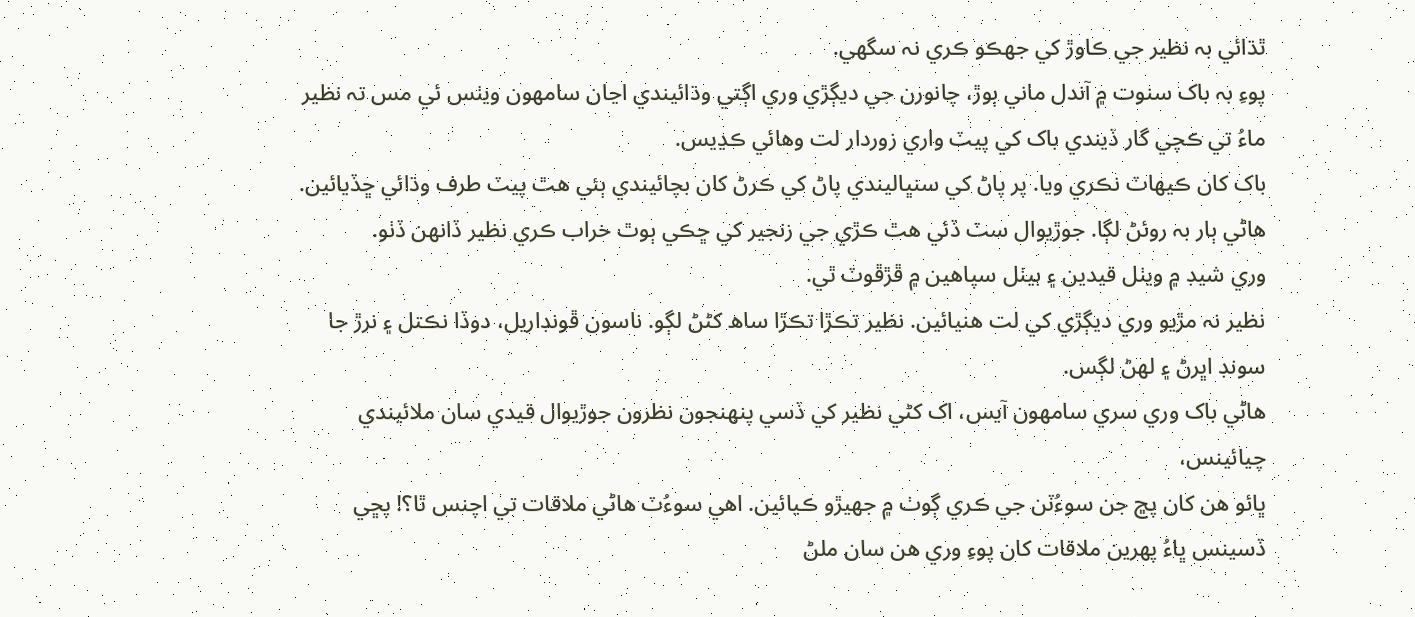ٿڌائي بہ نظير جي ڪاوڙ کي جهڪو ڪري نہ سگهي.
پوءِ بہ باک سنوت ۾ آندل ماني ٻوڙ، چانورن جي ديڳڙي وري اڳتي وڌائيندي اڃان سامهون ويٺس ئي مس تہ نظير ماءُ تي ڪچي گار ڏيندي باک کي پيٽ واري زوردار لت وهائي ڪڍيس.
باک کان ڪيهاٽ نڪري ويا. پر پاڻ کي سنڀاليندي پاڻ کي ڪرڻ کان بچائيندي ٻئي هٿ پيٽ طرف وڌائي ڇڏيائين. هاڻي ٻار بہ روئڻ لڳا. جوڙيوال سٽ ڏئي هٿ ڪڙي جي زنجير کي ڇڪي ٻوٿ خراب ڪري نظير ڏانهن ڏٺو.
وري شيڊ ۾ ويٺل قيدين ۽ بيٺل سپاهين ۾ ڦڙڦوٽ ٿي.
نظير نہ مڙيو وري ديڳڙي کي لت هنيائين. نظير تڪڙا تڪڙا ساھ کڻڻ لڳو. ناسون ڦونڊاريل، دوڏا نڪتل ۽ نرڙ جا سونڊ اڀرڻ ۽ لهڻ لڳس.
هاڻي باک وري سري سامهون آيس، اک کڻي نظير کي ڏسي پنهنجون نظرون جوڙيوال قيدي سان ملائيندي چيائينس،
ڀائو هن کان پڇ جن سوءُٽن جي ڪري ڳوٺ ۾ جهيڙو ڪيائين. اهي سوءُٽ هاڻي ملاقات تي اچنس ٿا؟! پڇي ڏسينس ڀاءُ پهرين ملاقات کان پوءِ وري هن سان ملڻ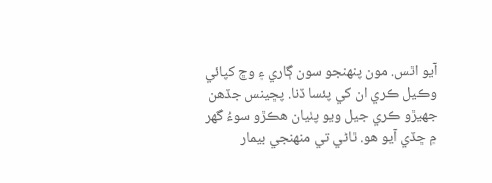آيو اٿس. مون پنهنجو سون ڳاري ۽ وڇ کپائي وڪيل ڪري ان کي پئسا ڏنا. پڇينس جڏهن جهيڙو ڪري جيل ويو پٺيان هڪڙو سوءُ گهر ۾ ڇڏي آيو هو. ٿاڻي تي منهنجي بيمار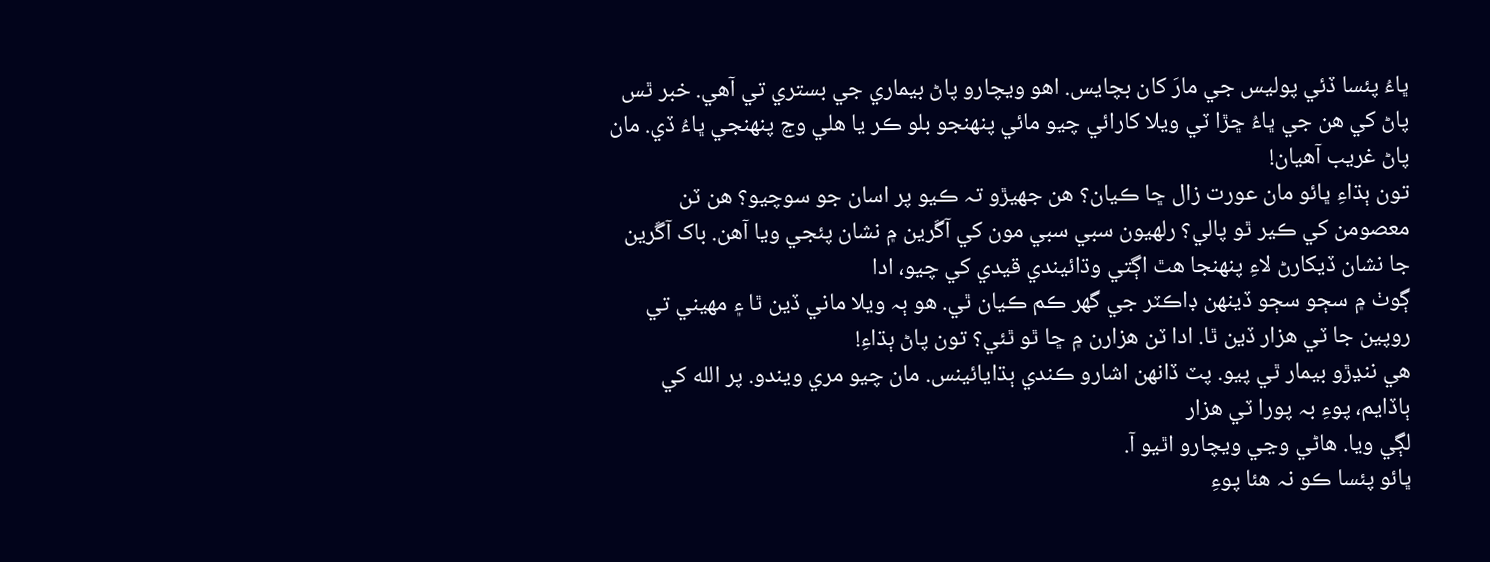ڀاءُ پئسا ڏئي پوليس جي مارَ کان بچايس. اهو ويچارو پاڻ بيماري جي بستري تي آهي. خبر ٿس پاڻ کي هن جي ڀاءُ ڇڙا ٽي ويلا کارائي چيو مائي پنهنجو بلو ڪر يا هلي وڃ پنهنجي ڀاءُ ڏي. مان پاڻ غريب آهيان!
تون ٻڌاءِ ڀائو مان عورت زال ڇا ڪيان؟ هن جهيڙو تہ ڪيو پر اسان جو سوچيو؟ هن ٽن معصومن کي ڪير ٿو پالي؟ رلهيون سبي سبي مون کي آڱرين ۾ نشان پئجي ويا آهن. باک آڱرين جا نشان ڏيکارڻ لاءِ پنهنجا هٿ اڳتي وڌائيندي قيدي کي چيو، ادا
ڳوٺ ۾ سڄو سڄو ڏينهن ڊاڪٽر جي گهر ڪم ڪيان ٿي. هو ٻہ ويلا ماني ڏين ٿا ۽ مهيني تي روپين جا ٽي هزار ڏين ٿا. ادا ٽن هزارن ۾ ڇا ٿو ٿئي؟ تون پاڻ ٻڌاءِ!
هي ننڍڙو بيمار ٿي پيو. پٽ ڏانهن اشارو ڪندي ٻڌايائينس. مان چيو مري ويندو. پر الله کي ٻاڏايم، پوءِ بہ پورا ٽي هزار
لڳي ويا. هاڻي وڃي ويچارو اٿيو آ.
ڀائو پئسا ڪو نہ هئا پوءِ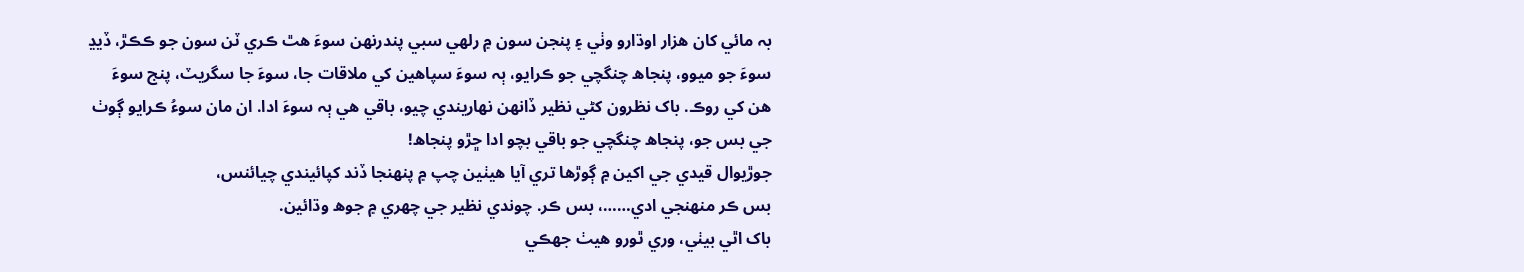بہ مائي کان هزار اوڌارو وٺي ۽ پنجن سون ۾ رلهي سبي پندرنهن سوءَ هٿ ڪري ٽن سون جو ڪڪڙ، ڏيڍ سوءَ جو ميوو، پنجاھ چنگچي جو ڪرايو، ٻہ سوءَ سپاهين کي ملاقات جا، سوءَ جا سگريٽ، پنج سوءَ هن کي روڪ. باک نظرون کڻي نظير ڏانهن نهاريندي چيو، باقي هي ٻہ سوءَ ادا. ان مان سوءُ ڪرايو ڳوٺ جي بس جو، پنجاھ چنگچي جو باقي بچو ادا ڇڙو پنجاھ!
جوڙيوال قيدي جي اکين ۾ ڳوڙها تري آيا هيٺين چپ ۾ پنهنجا ڏند کپائيندي چيائنس،
بس ڪر منهنجي ادي……، بس ڪر. چوندي نظير جي چهري ۾ جوھ وڌائين.
باک اٿي بيٺي، وري ٿورو هيٺ جهڪي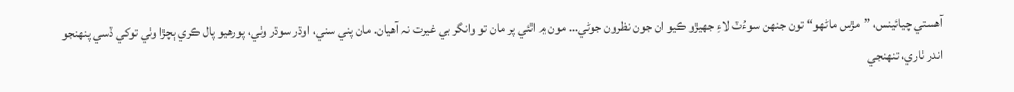آهستي چيائينس، ”مڙس ماڻهو“ تون جنهن سوءُٽ لاءِ جهيڙو ڪيو ان جون نظرون جوڻي… مون ۾ اٿئي پر مان تو وانگر بي غيرت نہ آهيان. مان پني سني، اوڌر سوڌر وٺي، پورهيو پال ڪري ٻچڙا وٺي توکي ڏسي پنهنجو اندر ٺاري، تنهنجي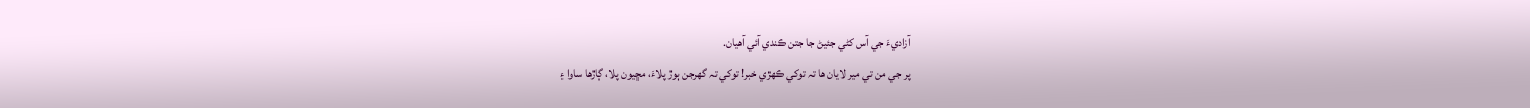آزاديءَ جي آس کڻي جئيڻ جا جتن ڪندي آئي آهيان.
پر جي من تي مير لايان ها تہ توکي ڪهڙي خبر! توکي تہ گهرجن ٻوڙ پلاءَ، مڇيون پلا، ڳاڙها ساوا ۽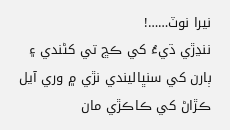نيرا نوٽ……!
ننڍڙي ڌيءُ کي ڪڇ تي کڻندي ۽ ٻارن کي سنڀاليندي نڙي ۾ وري آيل ڪڙاڻ کي ڪاڪڙي مان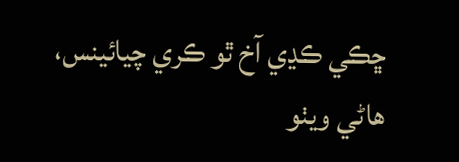ڇڪي ڪڍي آخ ٿو ڪري چيائينس،
هاڻي ويٺو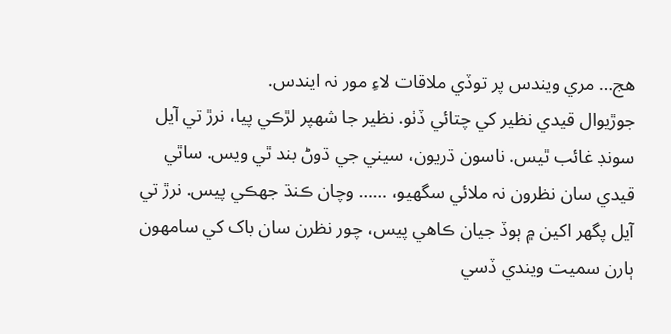هج… مري ويندس پر توڏي ملاقات لاءِ مور نہ ايندس.
جوڙيوال قيدي نظير کي چتائي ڏٺو. نظير جا شهپر لڙڪي پيا، نرڙ تي آيل سونڊ غائب ٿيس. ناسون ڌريون، سيني جي ڌوڻ بند ٿي ويس. ساٿي قيدي سان نظرون نہ ملائي سگهيو، …… وچان ڪنڌ جهڪي پيس. نرڙ تي آيل پگهر اکين ۾ ٻوڏ جيان ڪاهي پيس، چور نظرن سان باک کي سامهون ٻارن سميت ويندي ڏسي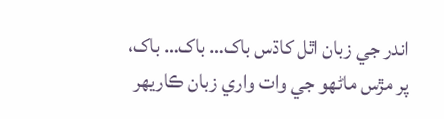اندر جي زبان اٿل کاڌس باک… باک… باک، پر مڙس ماڻهو جي وات واري زبان ڪاريهر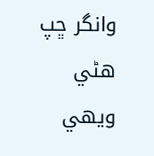وانگر ڇپ هڻي ويهي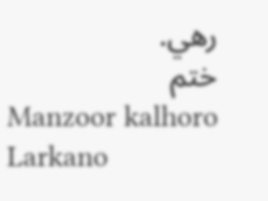رهي.
ختم
Manzoor kalhoro
Larkano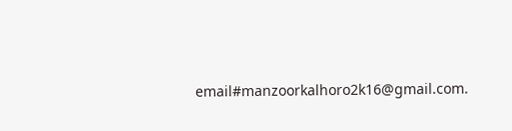email#manzoorkalhoro2k16@gmail.com.